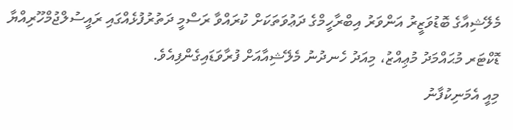މެލޭޝިއާގެ ބޮޑުވަޒީރު އަންވަރު އިބްރާހީމްގެ ދަޢުވަތަކަށް ކުރައްވާ ރަސްމީ ދަތުރުފުޅެއްގައި ރައީސުލްޖުމްހޫރިއްޔާ ޑޮކްޓަރ މުޙައްމަދު މުޢިއްޒު، މިއަދު ހެނދުނު މެލޭޝިއާއަށް ފުރާވަޑައިގެންފިއެވެ.
މިއީ އެމަނިކުފާނު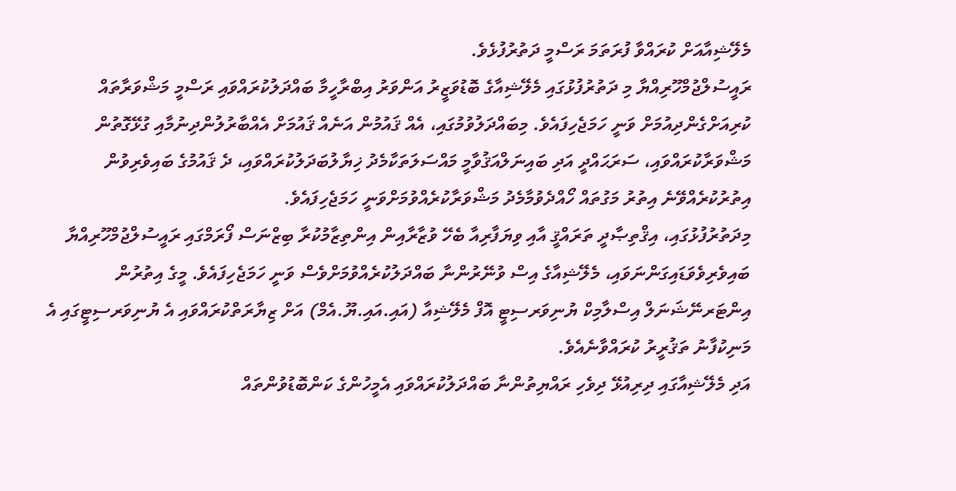މެލޭޝިއާއަށް ކުރައްވާ ފުރަތަމަ ރަސްމީ ދަތުރުފުޅެވެ.
ރައީސުލްޖުމްހޫރިއްޔާ މި ދަތުރުފުޅުގައި މެލޭޝިއާގެ ބޮޑުވަޒީރު އަންވަރު އިބްރާހީމާ ބައްދަލުކުރައްވައި ރަސްމީ މަޝްވަރާތައް ކުރިއަށްގެންދިއުމަށް ވަނީ ހަމަޖެހިފައެވެ. މިބައްދަލުވުމުގައި، އެއް ޤައުމުން އަނެއް ޤައުމަށް އެއްބާރުލުންދިނުމާއި ގުޅޭގޮތުން މަޝްވަރާކުރައްވައި، ސަރަޙައްދީ އަދި ބައިނަލްއަޤުވާމީ މައްސަލަތަކާމެދު ޚިޔާލުބަދަލުކުރައްވައި، ދެ ޤައުމުގެ ބައިވެރިވުން އިތުރުކުރެއްވޭނެ އިތުރު މަގުތައް ހޯއްދެވުމާމެދު މަޝްވަރާކުރެއްވުމަށްވަނީ ހަމަޖެހިފައެވެ.
މިދަތުރުފުޅުގައި، އިޤްތިޞާދީ ތަރައްޤީ އާއި ވިޔަފާރިއާ ބެހޭ ވުޒާރާއިން އިންތިޒާމުކުރާ ބިޒްނަސް ފޯރަމްގައި ރައީސުލްޖުމްހޫރިއްޔާ ބައިވެރިވެވަޑައިގަންނަވައި، މެލޭޝިއާގެ އިސް ވުނޭރުންނާ ބައްދަލުކުރެއްވުމަށްވެސް ވަނީ ހަމަޖެހިފައެވެ. މީގެ އިތުރުން އިންޓަރނޭޝަނަލް އިސްލާމިކް ޔުނިވަރސިޓީ އޮފް މެލޭޝިއާ (އައި.އައި.ޔޫ.އެމް) އަށް ޒިޔާރަތްކުރައްވައި އެ ޔުނިވަރސިޓީގައި އެ މަނިކުފާނު ތަޤުރީރު ކުރައްވާނެއެވެ.
އަދި މެލޭޝިއާގައި ދިރިއުޅޭ ދިވެހި ރައްޔިތުންނާ ބައްދަލުކުރައްވައި އެމީހުންގެ ކަންބޮޑުވުންތައް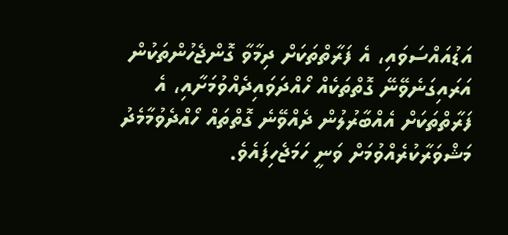އަޑުއައްސަވައި، އެ ފަރާތްތަކަށް ދިމާވާ ގޮންޖެހުންތަކުން އަރައިގަނެވޭނޭ ގޮތްތަކެއް ހޯއްދަވައިދެއްވުމަށާއި، އެ ފަރާތްތަކަށް އެއްބާރުލުން ދެއްވޭނެ ގޮތްތައް ހޯއްދެވުމާމެދު މަޝްވަރާކުރެއްވުމަށް ވަނީ ހަމަޖެހިފައެވެ.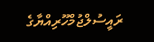ރައީސުލްޖުމްހޫރިއްޔާގެ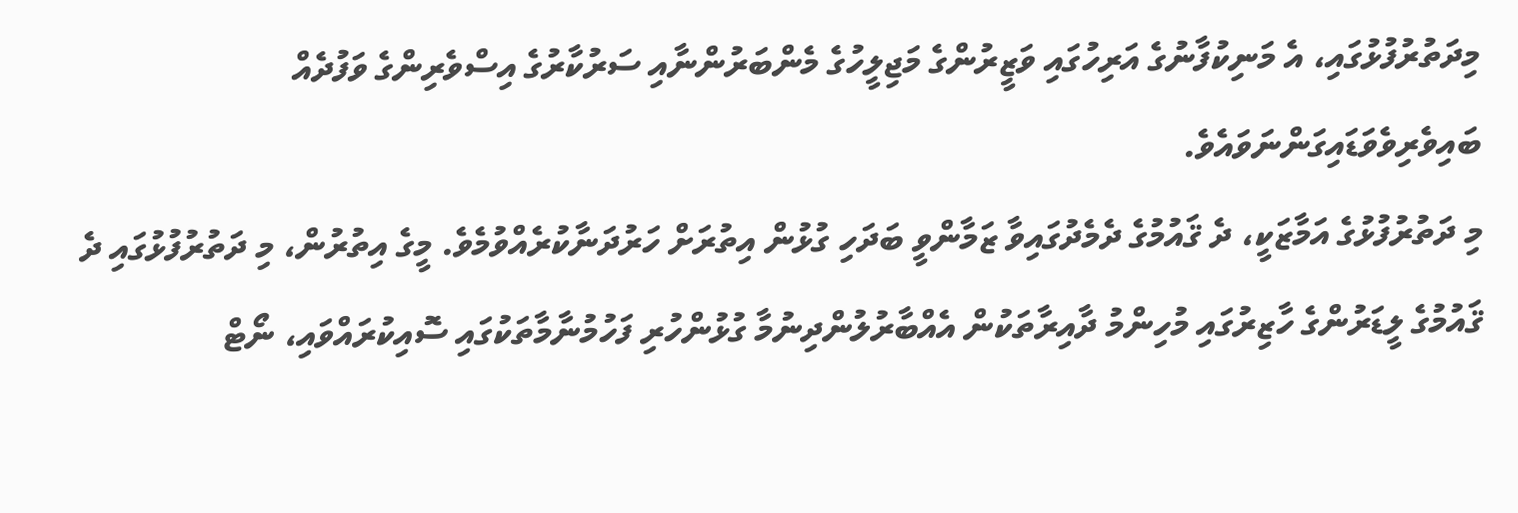މިދަތުރުފުޅުގައި، އެ މަނިކުފާނުގެ އަރިހުގައި ވަޒީރުންގެ މަޖިލީހުގެ މެންބަރުންނާއި ސަރުކާރުގެ އިސްވެރިންގެ ވަފުދެއް ބައިވެރިވެވަޑައިގަންނަވައެވެ.
މި ދަތުރުފުޅުގެ އަމާޒަކީ، ދެ ޤައުމުގެ ދެމެދުގައިވާ ޒަމާންވީ ބަދަހި ގުޅުން އިތުރަށް ހަރުދަނާކުރެއްވުމެވެ. މީގެ އިތުރުން، މި ދަތުރުފުޅުގައި ދެ ޤައުމުގެ ލީޑަރުންގެ ހާޒިރުގައި މުހިންމު ދާއިރާތަކުން އެއްބާރުލުންދިނުމާ ގުޅުންހުރި ފަހުމުނާމާތަކުގައި ސޮއިކުރައްވައި، ނޯޓް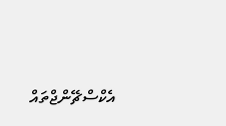އެކްސްޗޭންޖްތައް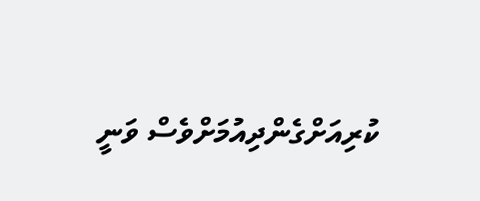ކުރިއަށްގެންދިއުމަށްވެސް ވަނީ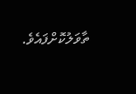ތާވަލުކޮށްފައެވެ.